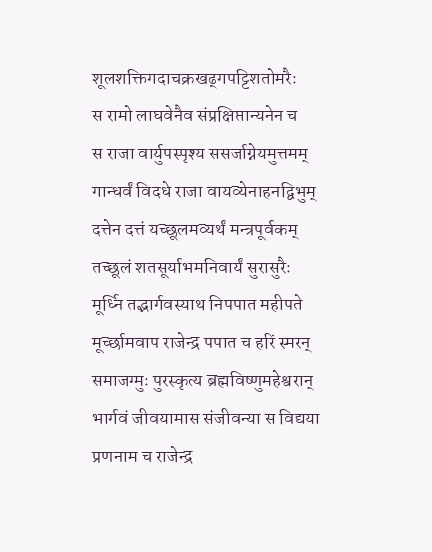शूलशक्तिगदाचक्रखढ्गपट्टिशतोमरैः
स रामो लाघवेनैव संप्रक्षिप्तान्यनेन च
स राजा वार्युपस्पृश्य ससर्जाग्नेयमुत्तमम्
गान्धर्वं विदधे राजा वायव्येनाहनद्विभुम्
दत्तेन दत्तं यच्छूलमव्यर्थं मन्त्रपूर्वकम्
तच्छूलं शतसूर्याभमनिवार्यं सुरासुरैः
मूर्ध्नि तद्भार्गवस्याथ निपपात महीपते
मूर्च्छामवाप राजेन्द्र पपात च हरिं स्मरन्
समाजग्मुः पुरस्कृत्य ब्रह्मविष्णुमहेश्वरान्
भार्गवं जीवयामास संजीवन्या स विद्यया
प्रणनाम च राजेन्द्र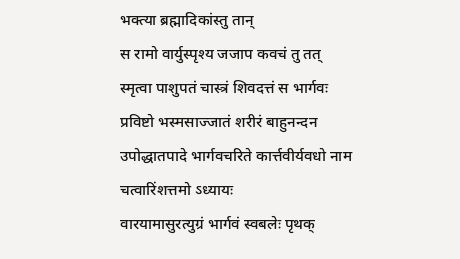भक्त्या ब्रह्मादिकांस्तु तान्
स रामो वार्युस्पृश्य जजाप कवचं तु तत्
स्मृत्वा पाशुपतं चास्त्रं शिवदत्तं स भार्गवः
प्रविष्टो भस्मसाज्जातं शरीरं बाहुनन्दन
उपोद्धातपादे भार्गवचरिते कार्त्तवीर्यवधो नाम चत्वारिंशत्तमो ऽध्यायः
वारयामासुरत्युग्रं भार्गवं स्वबलेः पृथक्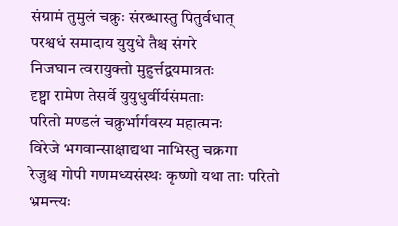संग्रामं तुमुलं चक्रुः संरब्धास्तु पितुर्वधात्
परश्वधं समादाय युयुधे तैश्च संगरे
निजघान त्वरायुक्तो मुहुर्त्तद्वयमात्रतः
दृष्ट्वा रामेण तेसर्वे युयुधुर्वीर्यसंमताः
परितो मण्डलं चक्रुर्भार्गवस्य महात्मनः
विरेजे भगवान्साक्षाद्यथा नाभिस्तु चक्रगा
रेजुश्च गोपी गणमध्यसंस्थः कृष्णो यथा ताः परितो भ्रमन्त्यः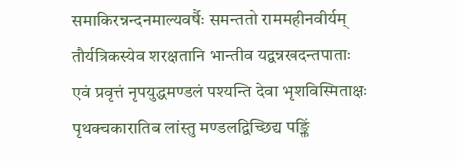समाकिरन्नन्दनमाल्यवर्षैः समन्ततो राममहीनवीर्यम्
तौर्यत्रिकस्येव शरक्षतानि भान्तीव यद्वन्नखदन्तपाताः
एवं प्रवृत्तं नृपयुद्धमण्डलं पश्यन्ति देवा भृशविस्मिताक्षः
पृथक्चकारातिब लांस्तु मण्डलद्विच्छिद्य पङ्क्तिं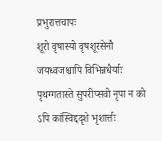प्रभुरात्तचापः
शूरो वृषास्यो वृषशूरसेनौ जयध्वजश्चापि विभिन्नधैर्याः
पृथग्गतास्ते सुपरीप्सवो नृपा न को ऽपि कांस्विद्ददृशे भृशार्त्तः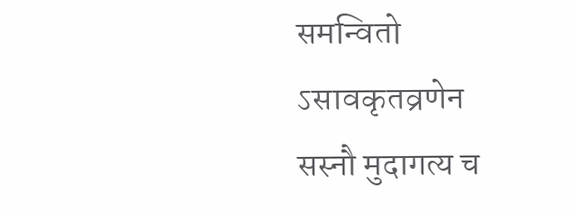समन्वितो ऽसावकृतव्रणेन सस्नौ मुदागत्य च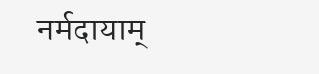नर्मदायाम्